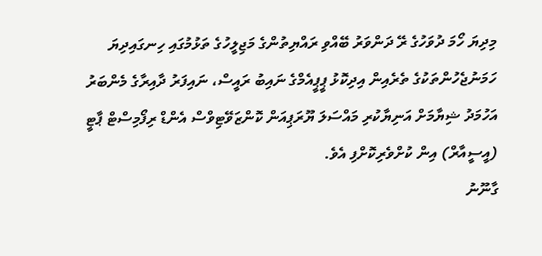މިދިޔަ ހޯމަ ދުވަހުގެ ރޭ ދަންވަރު ބޭއްވި ރައްޔިތުންގެ މަޖިލީހުގެ ތަޅުމުގައި ހިނގައިދިޔަ ހަމަނުޖެހުންތަކުގެ ތެރެއިން އިދިކޮޅު ޕީޕީއެމްގެ ނައިބު ރައީސް، ނައިފަރު ދާއިރާގެ މެންބަރު އަހުމަދު ޝިޔާމަށް އަނިޔާކުރި މައްސަލަ ޔޫރަޕިއަން ކޮންޒަވޭޓިވްސް އެންޑް ރިފޯމިސްޓް ޕާޓީ (އީސީއާރް) އިން ކުށްވެރިކޮށްފި އެވެ.
ގާނޫނު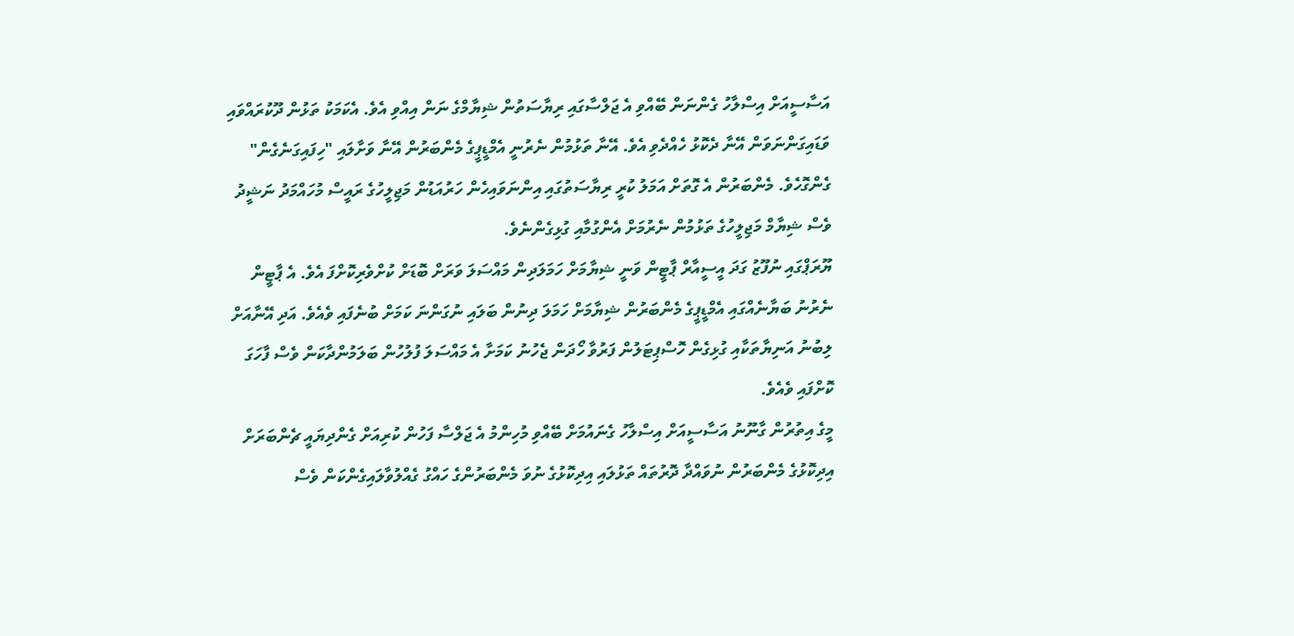އަސާސީއަށް އިސްލާހު ގެންނަން ބޭއްވި އެ ޖަލްސާގައި ރިޔާސަތުން ޝިޔާމްގެ ނަން އިއްވި އެވެ. އެކަމަކު ތަޅުން ދޫކުރައްވައި ވަޑައިގަންނަވަން އޭނާ ދެކޮޅު ހެއްދެވި އެވެ. އޭނާ ތަޅުމުން ނެރުނީ އެމްޑީޕީގެ މެންބަރުން އޭނާ ވަށާލައި "ހިފައިގަނެގެން" ގެންގޮހެވެ. މެންބަރުން އެ ގޮތަށް އަމަލު ކުރީ ރިޔާސަތުގައި އިންނަވައިހެން ހަރުއަޑުން މަޖިލީހުގެ ރައީސް މުހައްމަދު ނަޝީދު ވެސް ޝިޔާމް މަޖިލީހުގެ ތަޅުމުން ނެރުމަށް އެންގުމާއި ގުޅިގެންނެވެ.
ޔޫރަޕްގައި ނުފޫޒު ގަދަ އީސީއާރް ޕާޓީން ވަނީ ޝިޔާމަށް ހަމަލަދިން މައްސަލަ ވަރަށް ބޮޑަށް ކުށްވެރިކޮށްފަ އެވެ. އެ ޕާޓީން ނެރުނު ބަޔާނެއްގައި އެމްޑީޕީގެ މެންބަރުން ޝިޔާމަށް ހަމަލަ ދިނުން ބަލައި ނުގަންނަ ކަމަށް ބުނެފައި ވެއެވެ. އަދި އޭނާއަށް ލިބުނު އަނިޔާތަކާއި ގުޅިގެން ހޮސްޕިޓަލުން ފަރުވާ ހޯދަން ޖެހުނު ކަމަށާ އެ މައްސަލަ ފުލުހުން ބަލަމުންދާކަން ވެސް ފާހަގަ ކޮށްފައި ވެއެވެ.
މީގެ އިތުރުން ގާނޫނު އަސާސީއަށް އިސްލާހު ގެނައުމަށް ބޭއްވި މުހިންމު އެ ޖަލްސާ ފަހުން ކުރިއަށް ގެންދިޔައީ ޗެންބަރަށް އިދިކޮޅުގެ މެންބަރުން ނުވައްދާ ދޮރުތައް ތަޅުލައި އިދިކޮޅުގެ ނުވަ މެންބަރުންގެ ހައްގު ގެއްލުވާލައިގެންކަން ވެސް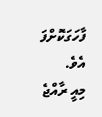ފާހަގަކޮށްފަ އެވެ.
މިއީ ރާއްޖެ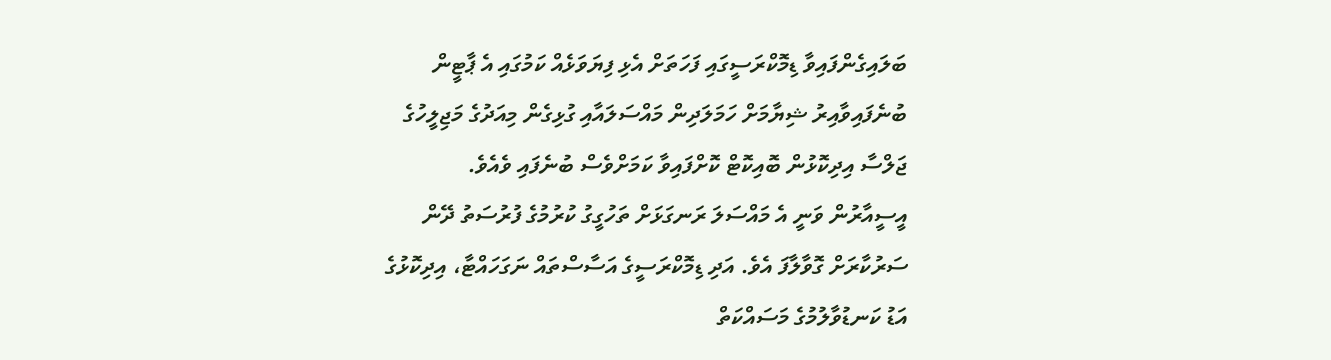ބަލައިގެންފައިވާ ޑިމޮކްރަސީގައި ފަހަތަށް އެޅި ފިޔަވަޅެއް ކަމުގައި އެ ޕާޓީން ބުނެފައިވާއިރު ޝިޔާމަށް ހަމަލަދިން މައްސަލައާއި ގުޅިގެން މިއަދުގެ މަޖިލީހުގެ ޖަލްސާ އިދިކޮޅުން ބޮއިކޮޓް ކޮށްފައިވާ ކަމަށްވެސް ބުނެފައި ވެއެވެ.
އީސީއާރުން ވަނީ އެ މައްސަލަ ރަނގަޅަށް ތަހުގީގު ކުރުމުގެ ފުރުސަތު ދޭން ސަރުކާރަށް ގޮވާލާފަ އެވެ. އަދި ޑިމޮކްރަސީގެ އަސާސްތައް ނަގަހައްޓާ، އިދިކޮޅުގެ އަޑު ކަނޑުވާލުމުގެ މަސައްކަތް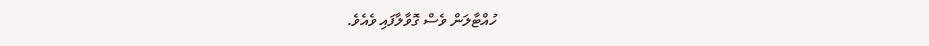ހުއްޓާލަން ވެސް ގޮވާލާފައި ވެއެވެ.